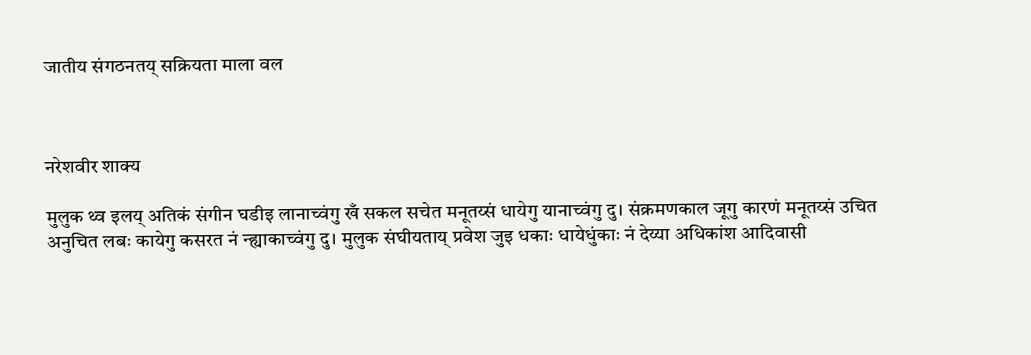जातीय संगठनतय् सक्रियता माला वल



नरेशवीर शाक्य

मुलुक थ्व इलय् अतिकं संगीन घडीइ लानाच्वंगु खँ सकल सचेत मनूतय्सं धायेगु यानाच्वंगु दु। संक्रमणकाल जूगु कारणं मनूतय्सं उचित अनुचित लबः कायेगु कसरत नं न्ह्याकाच्वंगु दु। मुलुक संघीयताय् प्रवेश जुइ धकाः धायेधुंकाः नं देय्या अधिकांश आदिवासी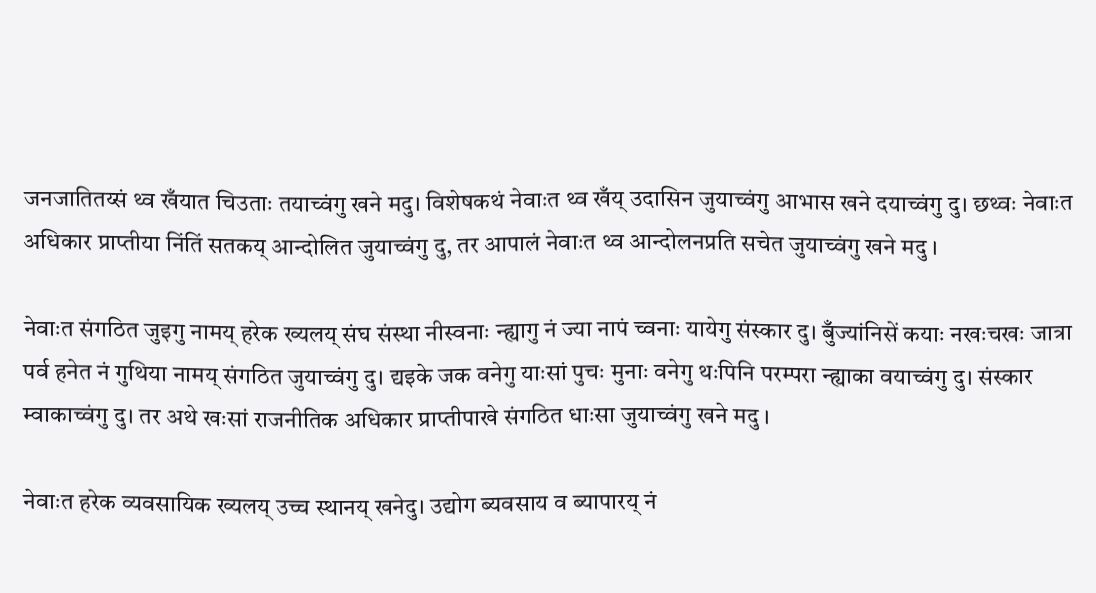जनजातितय्सं थ्व खँयात चिउताः तयाच्वंगु खने मदु। विशेषकथं नेवाःत थ्व खँय् उदासिन जुयाच्वंगु आभास खने दयाच्वंगु दु। छथ्वः नेवाःत अधिकार प्राप्तीया निंतिं सतकय् आन्दोलित जुयाच्वंगु दु, तर आपालं नेवाःत थ्व आन्दोलनप्रति सचेत जुयाच्वंगु खने मदु ।

नेवाःत संगठित जुइगु नामय् हरेक ख्यलय् संघ संस्था नीस्वनाः न्ह्यागु नं ज्या नापं च्वनाः यायेगु संस्कार दु। बुँज्यांनिसें कयाः नखःचखः जात्रा पर्व हनेत नं गुथिया नामय् संगठित जुयाच्वंगु दु। द्यइके जक वनेगु याःसां पुचः मुनाः वनेगु थःपिनि परम्परा न्ह्याका वयाच्वंगु दु। संस्कार म्वाकाच्वंगु दु। तर अथे खःसां राजनीतिक अधिकार प्राप्तीपाखे संगठित धाःसा जुयाच्वंगु खने मदु ।

नेवाःत हरेक व्यवसायिक ख्यलय् उच्च स्थानय् खनेदु। उद्योग ब्यवसाय व ब्यापारय् नं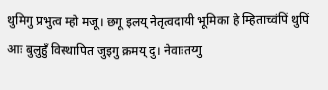थुमिगु प्रभुत्व म्हो मजू। छगू इलय् नेतृत्वदायी भूमिका हे म्हिताच्वंपिं थुपिं आः बुलुहुँ विस्थापित जुइगु क्रमय् दु। नेवाःतय्गु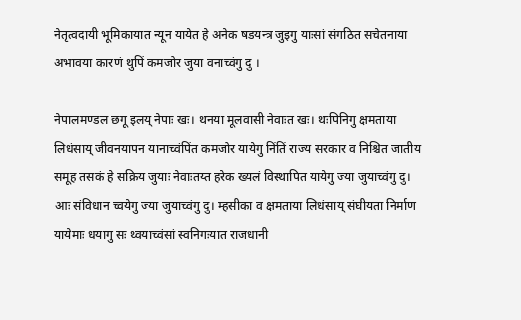नेतृत्वदायी भूमिकायात न्यून यायेत हे अनेक षडयन्त्र जुइगु याःसां संगठित सचेतनाया अभावया कारणं थुपिं कमजोर जुया वनाच्वंगु दु ।

नेपालमण्डल छगू इलय् नेपाः खः। थनया मूलवासी नेवाःत खः। थःपिनिगु क्षमताया लिधंसाय् जीवनयापन यानाच्वंपिंत कमजोर यायेगु निंतिं राज्य सरकार व निश्चित जातीय समूह तसकं हे सक्रिय जुयाः नेवाःतय्त हरेक ख्यलं विस्थापित यायेगु ज्या जुयाच्वंगु दु। आः संविधान च्वयेगु ज्या जुयाच्वंगु दु। म्हसीका व क्षमताया लिधंसाय् संघीयता निर्माण यायेमाः धयागु सः थ्वयाच्वंसां स्वनिगःयात राजधानी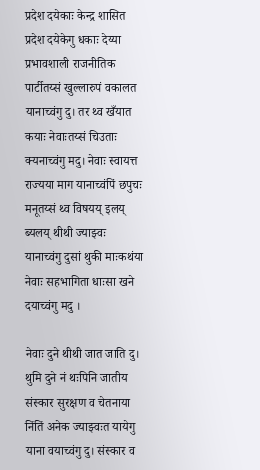प्रदेश दयेकाः केन्द्र शासित प्रदेश दयेकेगु धकाः देय्या प्रभावशाली राजनीतिक पार्टीतय्सं खुल्लारुपं वकालत यानाच्वंगु दु। तर थ्व खँयात कयाः नेवाःतय्सं चिउताः क्यनाच्वंगु मदु। नेवाः स्वायत्त राज्यया माग यानाच्वंपिं छपुचः मनूतय्सं थ्व विषयय् इलय् ब्यलय् थीथी ज्याझ्वः यानाच्वंगु दुसां थुकी माःकथंया नेवाः सहभागिता धाःसा खने दयाच्वंगु मदु ।

नेवाः दुने थीथी जात जाति दु। थुमि दुने नं थःपिनि जातीय संस्कार सुरक्षण व चेतनाया निंतिं अनेक ज्याझ्वःत यायेगु याना वयाच्वंगु दु। संस्कार व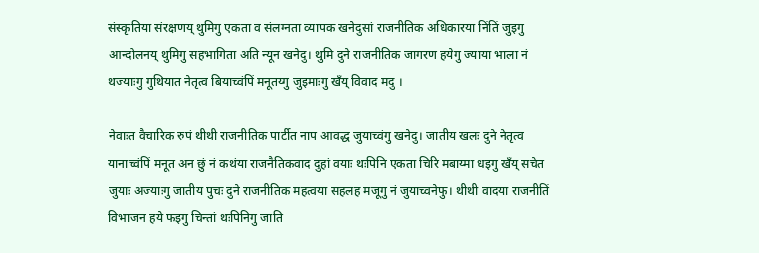संस्कृतिया संरक्षणय् थुमिगु एकता व संलग्नता व्यापक खनेदुसां राजनीतिक अधिकारया निंतिं जुइगु आन्दोलनय् थुमिगु सहभागिता अति न्यून खनेदु। थुमि दुने राजनीतिक जागरण हयेगु ज्याया भाला नं थज्याःगु गुथियात नेतृत्व बियाच्वंपिं मनूतय्गु जुइमाःगु खँय् विवाद मदु ।

नेवाःत वैचारिक रुपं थीथी राजनीतिक पार्टीत नाप आवद्ध जुयाच्वंगु खनेदु। जातीय खलः दुने नेतृत्व यानाच्वंपिं मनूत अन छुं नं कथंया राजनैतिकवाद दुहां वयाः थःपिनि एकता चिरि मबाय्मा धइगु खँय् सचेत जुयाः अज्याःगु जातीय पुचः दुने राजनीतिक महत्वया सहलह मजूगु नं जुयाच्वनेफु। थीथी वादया राजनीतिं विभाजन हये फइगु चिन्तां थःपिनिगु जाति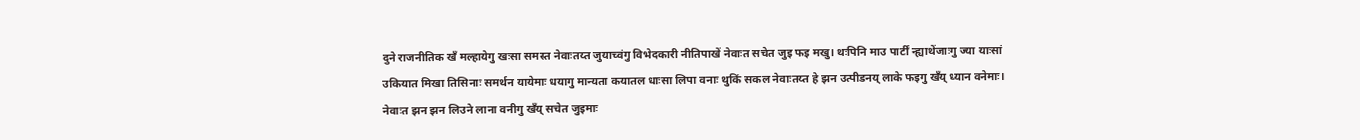दुने राजनीतिक खँ मल्हायेगु खःसा समस्त नेवाःतय्त जुयाच्वंगु विभेदकारी नीतिपाखें नेवाःत सचेत जुइ फइ मखु। थःपिनि माउ पार्टीं न्ह्याथेंजाःगु ज्या याःसां उकियात मिखा तिसिनाः समर्थन यायेमाः धयागु मान्यता कयातल धाःसा लिपा वनाः थुकिं सकल नेवाःतय्त हे झन उत्पीडनय् लाके फइगु खँय् ध्यान वनेमाः। नेवाःत झन झन लिउने लाना वनीगु खँय् सचेत जुइमाः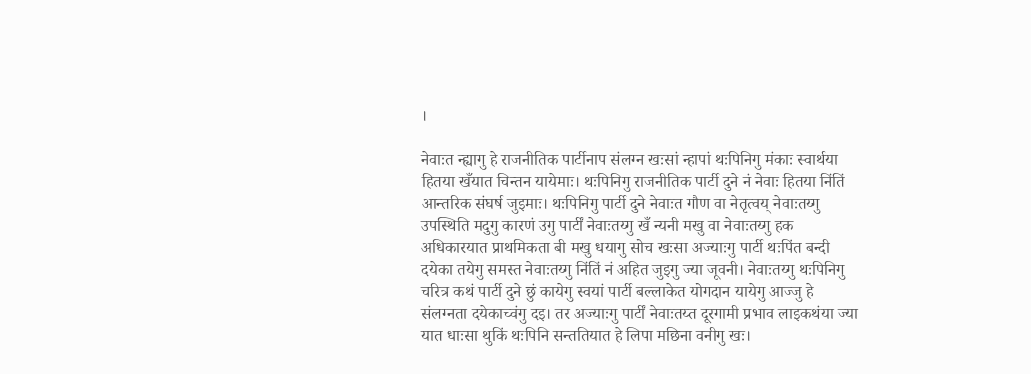।

नेवाःत न्ह्यागु हे राजनीतिक पार्टीनाप संलग्न खःसां न्हापां थःपिनिगु मंकाः स्वार्थया हितया खँयात चिन्तन यायेमाः। थःपिनिगु राजनीतिक पार्टी दुने नं नेवाः हितया निंतिं आन्तरिक संघर्ष जुइमाः। थःपिनिगु पार्टी दुने नेवाःत गौण वा नेतृत्वय् नेवाःतय्गु उपस्थिति मदुगु कारणं उगु पार्टीं नेवाःतय्गु खँ न्यनी मखु वा नेवाःतय्गु हक अधिकारयात प्राथमिकता बी मखु धयागु सोच खःसा अज्याःगु पार्टी थःपिंत बन्दी दयेका तयेगु समस्त नेवाःतय्गु निंतिं नं अहित जुइगु ज्या जूवनी। नेवाःतय्गु थःपिनिगु चरित्र कथं पार्टी दुने छुं कायेगु स्वयां पार्टी बल्लाकेत योगदान यायेगु आज्जु हे संलग्नता दयेकाच्वंगु दइ। तर अज्याःगु पार्टीं नेवाःतय्त दूरगामी प्रभाव लाइकथंया ज्या यात धाःसा थुकिं थःपिनि सन्ततियात हे लिपा मछिना वनीगु खः।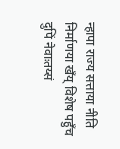न्हापा राज्य सत्ताया नीति निर्माणया खँय् विशेष पहुँच दुपिं नेवाःतय्सं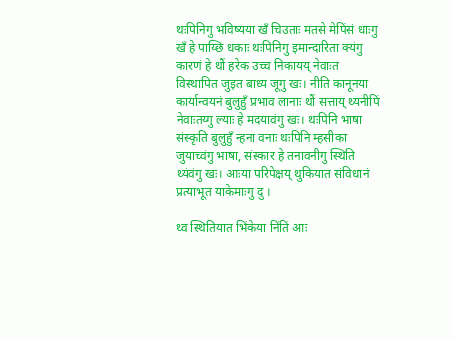थःपिनिगु भविष्यया खँ चिउताः मतसे मेपिंसं धाःगु खँ हे पाय्छि धकाः थःपिनिगु इमान्दारिता क्यंगु कारणं हे थौं हरेक उच्च निकायय् नेवाःत विस्थापित जुइत बाध्य जूगु खः। नीति कानूनया कार्यान्वयनं बुलुहुँ प्रभाव लानाः थौं सत्ताय् थ्यनीपिं नेवाःतय्गु ल्याः हे मदयावंगु खः। थःपिनि भाषा संस्कृति बुलुहुँ न्हना वनाः थःपिनि म्हसीका जुयाच्वंगु भाषा, संस्कार हे तनावनीगु स्थिति थ्यंवंगु खः। आःया परिपेक्षय् थुकियात संविधानं प्रत्याभूत याकेमाःगु दु ।

थ्व स्थितियात भिंकेया निंतिं आः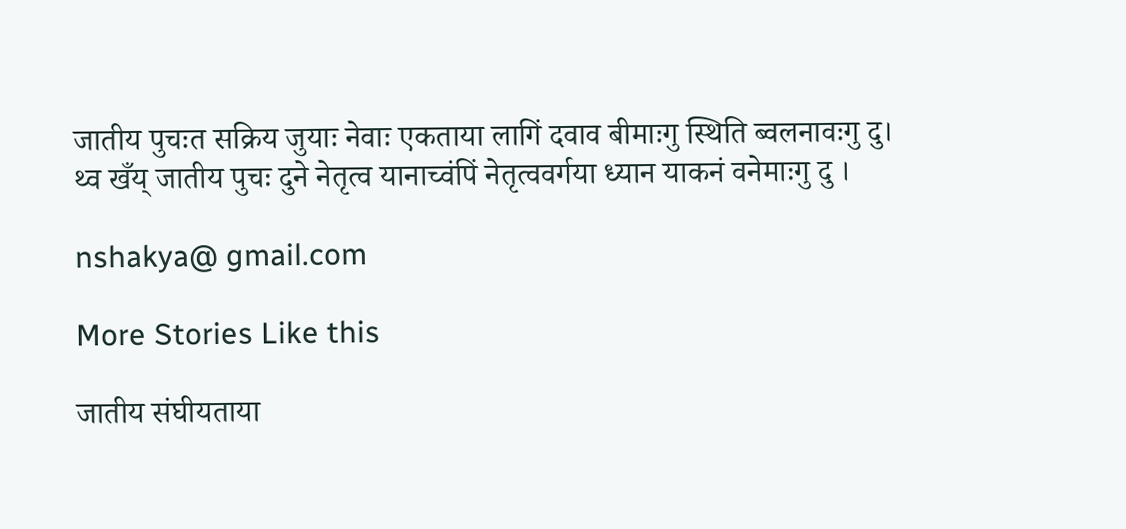जातीय पुचःत सक्रिय जुयाः नेवाः एकताया लागिं दवाव बीमाःगु स्थिति ब्वलनावःगु दु। थ्व खँय् जातीय पुचः दुने नेतृत्व यानाच्वंपिं नेतृत्ववर्गया ध्यान याकनं वनेमाःगु दु ।

nshakya@ gmail.com

More Stories Like this

जातीय संघीयताया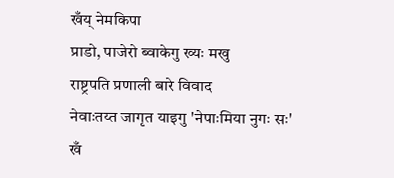खँय् नेमकिपा
प्राडो, पाजेरो ब्वाकेगु ख्यः मखु
राष्ट्रपति प्रणाली बारे विवाद
नेवाःतय्त जागृत याइगु 'नेपाःमिया नुगः सः'
खँ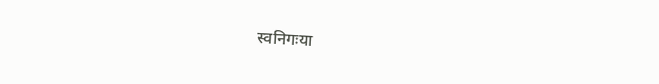स्वनिगःया